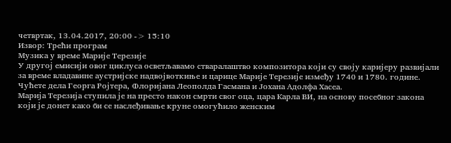четвртак, 13.04.2017, 20:00 -> 15:10
Извор: Трећи програм
Музика у време Марије Терезије
У другој емисији овог циклуса осветљавамо стваралаштво композитора који су своју каријеру развијали за време владавине аустријске надвојвоткиње и царице Марије Терезије између 1740 и 1780. године. Чућете дела Георга Ројтера, Флоријана Леополда Гасмана и Јохана Адолфа Хасеа.
Марија Терезија ступила је на престо након смрти свог оца, цара Карла ВИ, на основу посебног закона који је донет како би се наслеђивање круне омогућило женским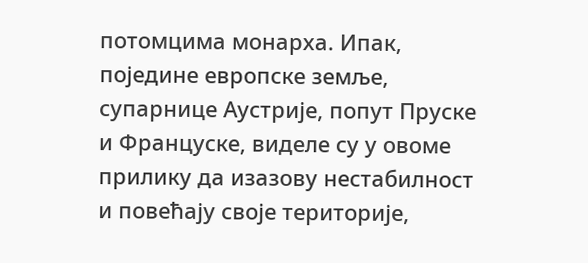потомцима монарха. Ипак, поједине европске земље, супарнице Аустрије, попут Пруске и Француске, виделе су у овоме прилику да изазову нестабилност и повећају своје територије,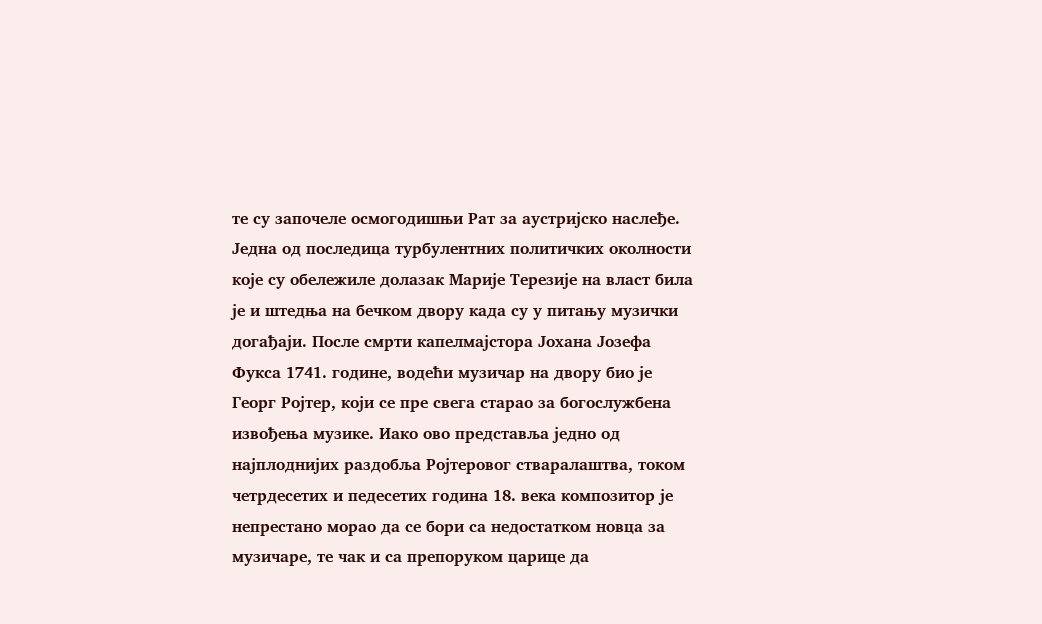те су започеле осмогодишњи Рат за аустријско наслеђе. Једна од последица турбулентних политичких околности које су обележиле долазак Марије Терезије на власт била је и штедња на бечком двору када су у питању музички догађаји. После смрти капелмајстора Јохана Јозефа Фукса 1741. године, водећи музичар на двору био је Георг Ројтер, који се пре свега старао за богослужбена извођења музике. Иако ово представља једно од најплоднијих раздобља Ројтеровог стваралаштва, током четрдесетих и педесетих година 18. века композитор је непрестано морао да се бори са недостатком новца за музичаре, те чак и са препоруком царице да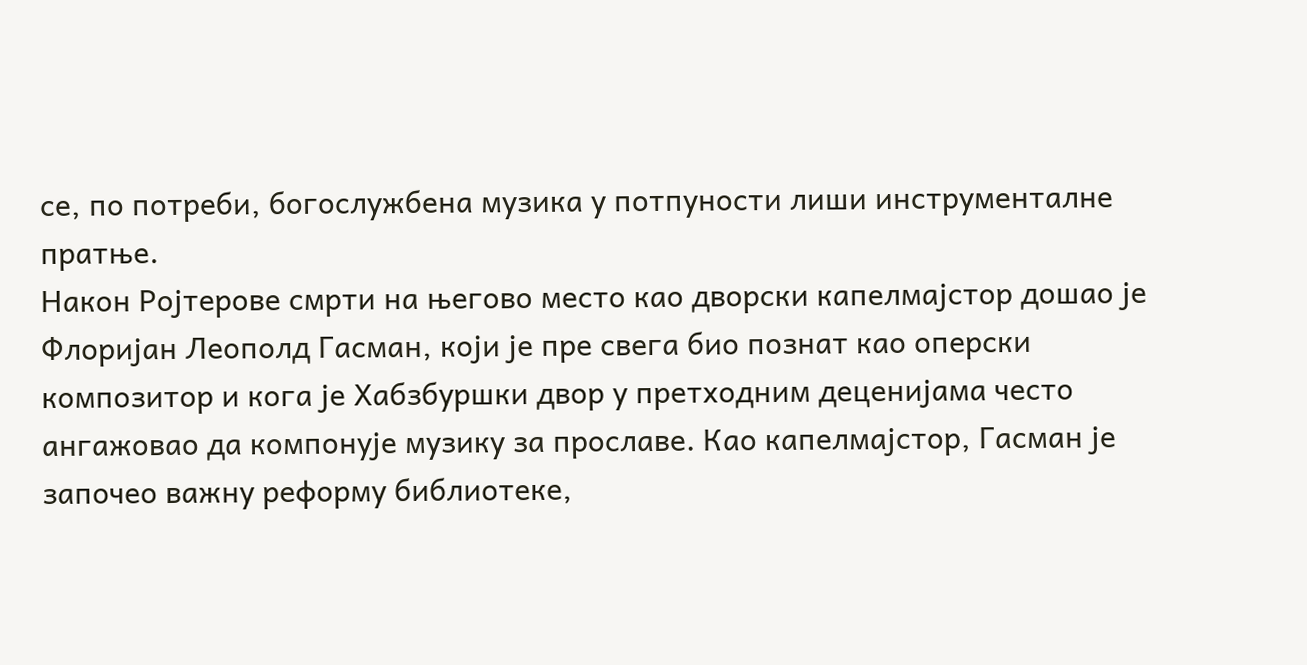се, по потреби, богослужбена музика у потпуности лиши инструменталне пратње.
Након Ројтерове смрти на његово место као дворски капелмајстор дошао је Флоријан Леополд Гасман, који је пре свега био познат као оперски композитор и кога је Хабзбуршки двор у претходним деценијама често ангажовао да компонује музику за прославе. Као капелмајстор, Гасман је започео важну реформу библиотеке,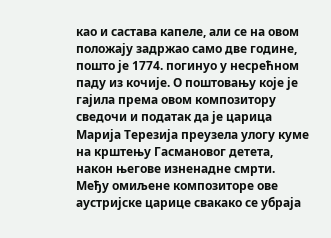као и састава капеле, али се на овом положају задржао само две године, пошто је 1774. погинуо у несрећном паду из кочије. О поштовању које је гајила према овом композитору сведочи и податак да је царица Марија Терезија преузела улогу куме на крштењу Гасмановог детета, након његове изненадне смрти.
Међу омиљене композиторе ове аустријске царице свакако се убраја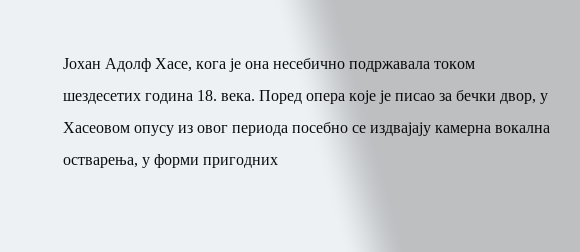Јохан Адолф Хасе, кога је она несебично подржавала током шездесетих година 18. века. Поред опера које је писао за бечки двор, у Хасеовом опусу из овог периода посебно се издвајају камерна вокална остварења, у форми пригодних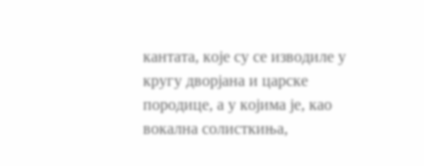кантата, које су се изводиле у кругу дворјана и царске породице, а у којима је, као вокална солисткиња,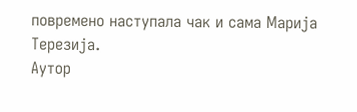повремено наступала чак и сама Марија Терезија.
Аутор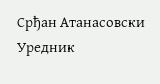Срђан Атанасовски
Уредник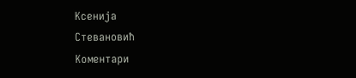Ксенија
Стевановић
Коментари